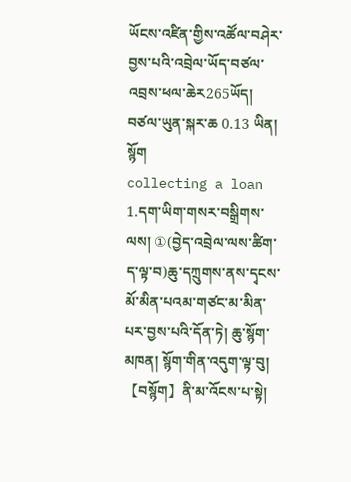ཡོངས་འཛིན་གྱིས་འཚོལ་བཤེར་བྱས་པའི་འབྲེལ་ཡོད་བཙལ་འབྲས་ཕལ་ཆེར265ཡོད།  བཙལ་ཡུན་སྐར་ཆ 0.13 ཡིན།
སྙོག
collecting a loan 1.དག་ཡིག་གསར་བསྒྲིགས་ལས། ①(བྱེད་འབྲེལ་ལས་ཚིག་ད་ལྟ་བ)ཆུ་དཀྲུགས་ནས་དྭངས་མོ་མིན་པའམ་གཙང་མ་མིན་པར་བྱས་པའི་དོན་ཏེ། ཆུ་སྙོག་མཁན། སྙོག་གིན་འདུག་ལྟ་བུ། 【བསྙོག】ནི་མ་འོངས་པ་སྟེ།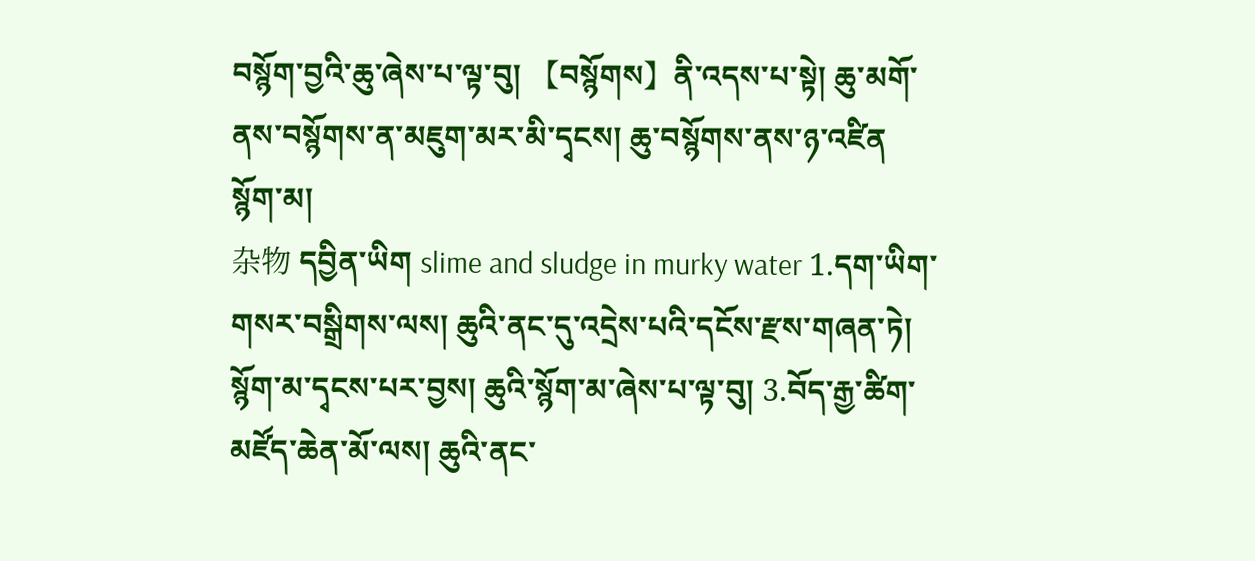བསྙོག་བྱའི་ཆུ་ཞེས་པ་ལྟ་བུ། 【བསྙོགས】ནི་འདས་པ་སྟེ། ཆུ་མགོ་ནས་བསྙོགས་ན་མཇུག་མར་མི་དྭངས། ཆུ་བསྙོགས་ནས་ཉ་འཛིན
སྙོག་མ།
杂物 དབྱིན་ཡིག slime and sludge in murky water 1.དག་ཡིག་གསར་བསྒྲིགས་ལས། ཆུའི་ནང་དུ་འདྲེས་པའི་དངོས་རྫས་གཞན་ཏེ། སྙོག་མ་དྭངས་པར་བྱས། ཆུའི་སྙོག་མ་ཞེས་པ་ལྟ་བུ། 3.བོད་རྒྱ་ཚིག་མཛོད་ཆེན་མོ་ལས། ཆུའི་ནང་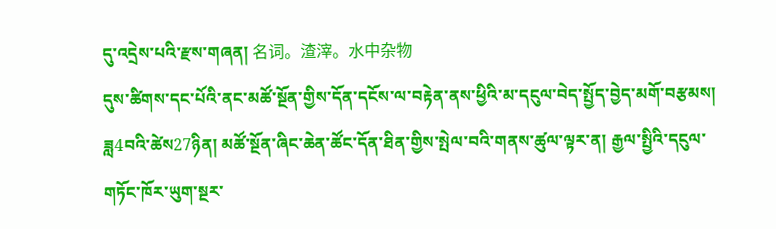དུ་འདྲེས་པའི་རྫས་གཞན། 名词。渣滓。水中杂物
དུས་ཚིགས་དང་པོའི་ནང་མཚོ་སྔོན་གྱིས་དོན་དངོས་ལ་བརྟེན་ནས་ཕྱིའི་མ་དངུལ་བེད་སྤྱོད་བྱེད་མགོ་བརྩམས།
ཟླ4བའི་ཚེས27ཉིན། མཚོ་སྔོན་ཞིང་ཆེན་ཚོང་དོན་ཐིན་གྱིས་སྤེལ་བའི་གནས་ཚུལ་ལྟར་ན། རྒྱལ་སྤྱིའི་དངུལ་གཏོང་ཁོར་ཡུག་སྔར་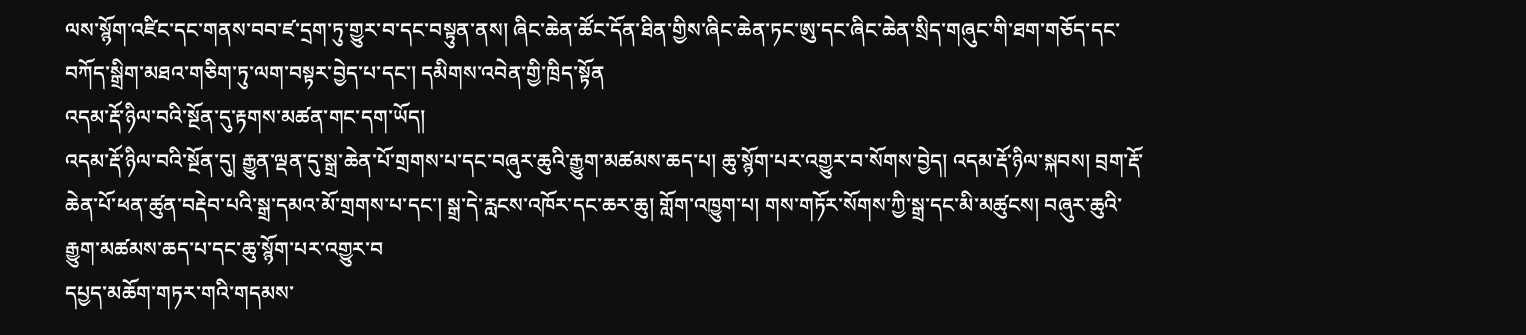ལས་སྙོག་འཛིང་དང་གནས་བབ་ཛ་དྲག་ཏུ་གྱུར་བ་དང་བསྟུན་ནས། ཞིང་ཆེན་ཚོང་དོན་ཐིན་གྱིས་ཞིང་ཆེན་ཏང་ཨུ་དང་ཞིང་ཆེན་སྲིད་གཞུང་གི་ཐག་གཅོད་དང་བཀོད་སྒྲིག་མཐའ་གཅིག་ཏུ་ལག་བསྟར་བྱེད་པ་དང་། དམིགས་འབེན་གྱི་ཁྲིད་སྟོན
འདམ་རྡོ་ཉིལ་བའི་སྔོན་དུ་རྟགས་མཚན་གང་དག་ཡོད།
འདམ་རྡོ་ཉིལ་བའི་སྔོན་དུ། རྒྱུན་ལྡན་དུ་སྒྲ་ཆེན་པོ་གྲགས་པ་དང་བཞུར་ཆུའི་རྒྱུག་མཚམས་ཆད་པ། ཆུ་སྙོག་པར་འགྱུར་བ་སོགས་བྱེད། འདམ་རྡོ་ཉིལ་སྐབས། བྲག་རྡོ་ཆེན་པོ་ཕན་ཚུན་བརྡེབ་པའི་སྒྲ་དམའ་མོ་གྲགས་པ་དང་། སྒྲ་དེ་རླངས་འཁོར་དང་ཆར་ཆུ། གློག་འཁྱུག་པ། གས་གཏོར་སོགས་ཀྱི་སྒྲ་དང་མི་མཚུངས། བཞུར་ཆུའི་རྒྱུག་མཚམས་ཆད་པ་དང་ཆུ་སྙོག་པར་འགྱུར་བ
དཔྱད་མཆོག་གཏར་གའི་གདམས་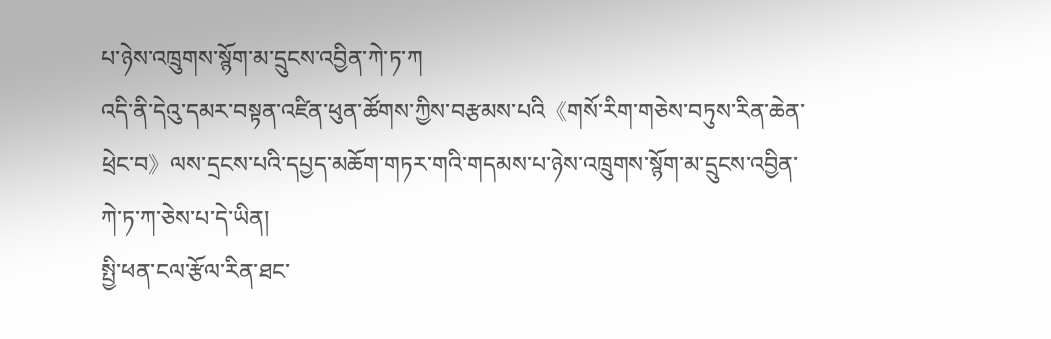པ་ཉེས་འཁྲུགས་སྙོག་མ་དྲུངས་འབྱིན་ཀེ་ཏ་ཀ
འདི་ནི་དེའུ་དམར་བསྟན་འཛིན་ཕུན་ཚོགས་ཀྱིས་བརྩམས་པའི《གསོ་རིག་གཅེས་བཏུས་རིན་ཆེན་ཕྲེང་བ》ལས་དྲངས་པའི་དཔྱད་མཆོག་གཏར་གའི་གདམས་པ་ཉེས་འཁྲུགས་སྙོག་མ་དྲུངས་འབྱིན་ཀེ་ཏ་ཀ་ཅེས་པ་དེ་ཡིན།
སྤྱི་ཕན་ངལ་རྩོལ་རིན་ཐང་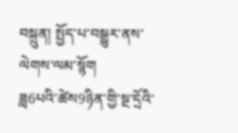བསྐྲུན། སྤྱོད་པ་བསྒྱུར་ནས་ལེགས་ལམ་སྙོག
ཟླ6པའི་ཚེས9ཉིན་གྱི་སྔ་དྲོའི་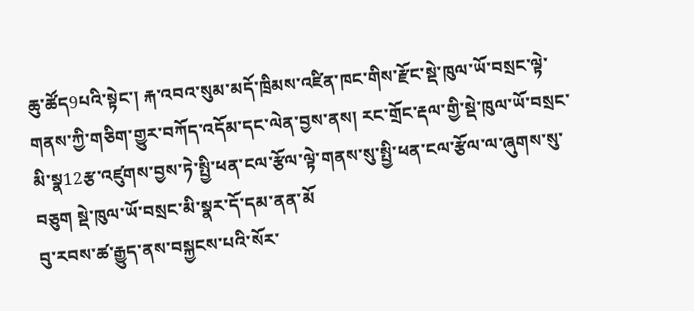ཆུ་ཚོད9པའི་སྟེང་། རྐ་འབའ་སུམ་མདོ་ཁྲིམས་འཛིན་ཁང་གིས་རྫོང་སྡེ་ཁུལ་ཡོ་བསྲང་ལྟེ་གནས་ཀྱི་གཅིག་གྱུར་བཀོད་འདོམ་དང་ལེན་བྱས་ནས། རང་གྲོང་རྡལ་གྱི་སྡེ་ཁུལ་ཡོ་བསྲང་མི་སྣ12རྩ་འཛུགས་བྱས་ཏེ་སྤྱི་ཕན་ངལ་རྩོལ་ལྟེ་གནས་སུ་སྤྱི་ཕན་ངལ་རྩོལ་ལ་ཞུགས་སུ་བཅུག སྡེ་ཁུལ་ཡོ་བསྲང་མི་སྣར་དོ་དམ་ནན་མོ
བུ་རབས་ཚ་རྒྱུད་ནས་བསྐྱངས་པའི་སོར་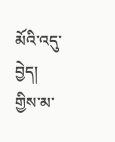མོའི་འདུ་བྱེད།
གྱིས་མ་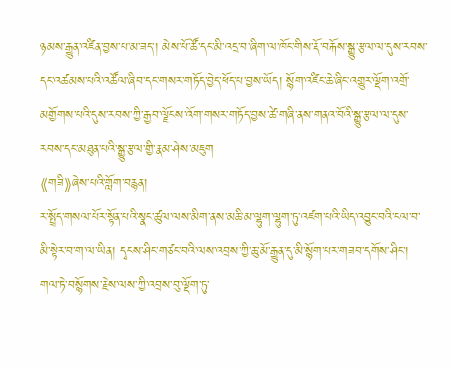ཉམས་རྒྱུན་འཛིན་བྱས་པ་མ་ཟད་། མེས་པོ་ཚོ་དང་མི་འདྲ་བ་ཞིག་ལ་ཁོང་གིས་རྡོ་བརྐོས་སྒྱུ་རྩལ་ལ་དུས་རབས་དང་འཚམས་པའི་འཚོལ་ཞིབ་དང་གསར་གཏོད་བྱེད་ཕོད་པ་བྱས་ཡོད། སྙོག་འཛིང་ཆེ་ཞིང་འགྱུར་ལྡོག་འགྲོ་མགྱོགས་པའི་དུས་རབས་ཀྱི་རྒྱབ་ལྗོངས་འོག་གསར་གཏོད་བྱས་ཚེ་གཞི་ནས་གནའ་བོའི་སྒྱུ་རྩལ་ལ་དུས་རབས་དང་མཐུན་པའི་སྒྱུ་རྩལ་གྱི་རྣམ་ཤེས་མཇུག
《གཟི》ཞེས་པའི་གློག་བརྙན།
ར་སྤྲོད་གསལ་པོར་སྟོན་པའི་སྣང་ཚུལ་ལས་མིག་ནས་མཆི་མ་ལྷུག་ལྷུག་ཏུ་འཛག་པའི་ཡིད་འབྱུང་བའི་ངལ་བ་མི་སྟེར་བ་ག་ལ་ཡིན། དྭངས་ཤིང་གཙང་བའི་ལས་འབྲས་ཀྱི་ཆུ་མོ་རྒྱུན་དུ་མི་སྙོག་པར་གཟབ་དགོས་ཤིང་། གལ་ཏེ་བསྙོགས་རྗེས་ལས་ཀྱི་འབྲས་བུ་ལྡོག་ཏུ་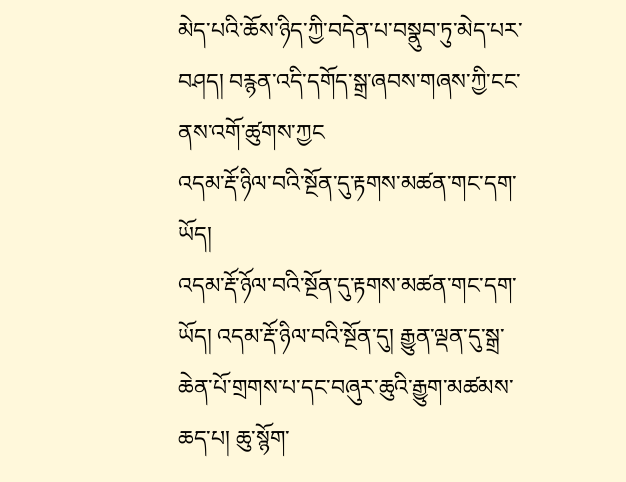མེད་པའི་ཆོས་ཉིད་ཀྱི་བདེན་པ་བསྣུབ་ཏུ་མེད་པར་བཤད། བརྙན་འདི་དགོད་སྒྲ་ཞབས་གཞས་ཀྱི་ངང་ནས་འགོ་ཚུགས་ཀྱང
འདམ་རྡོ་ཉིལ་བའི་སྔོན་དུ་རྟགས་མཚན་གང་དག་ཡོད།
འདམ་རྡོ་ཉོལ་བའི་སྔོན་དུ་རྟགས་མཚན་གང་དག་ཡོད། འདམ་རྡོ་ཉིལ་བའི་སྔོན་དུ། རྒྱུན་ལྡན་དུ་སྒྲ་ཆེན་པོ་གྲགས་པ་དང་བཞུར་ཆུའི་རྒྱུག་མཚམས་ཆད་པ། ཆུ་སྙོག་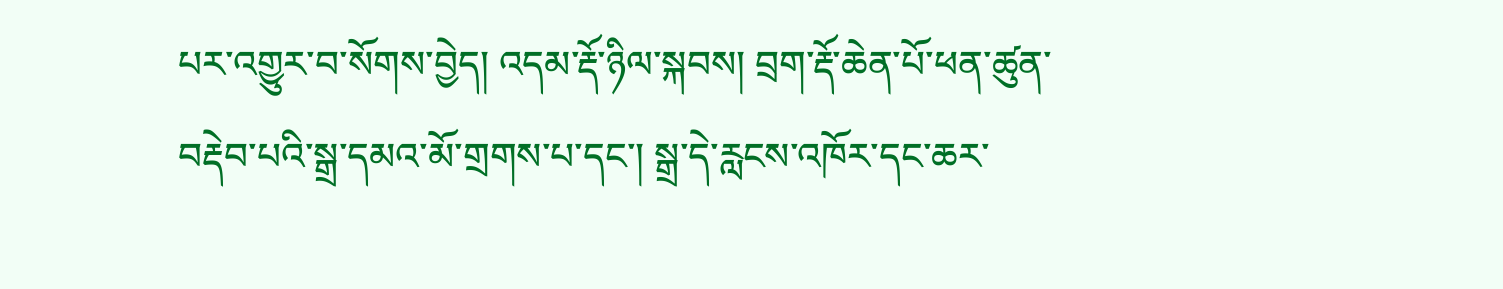པར་འགྱུར་བ་སོགས་བྱེད། འདམ་རྡོ་ཉིལ་སྐབས། བྲག་རྡོ་ཆེན་པོ་ཕན་ཚུན་བརྡེབ་པའི་སྒྲ་དམའ་མོ་གྲགས་པ་དང་། སྒྲ་དེ་རླངས་འཁོར་དང་ཆར་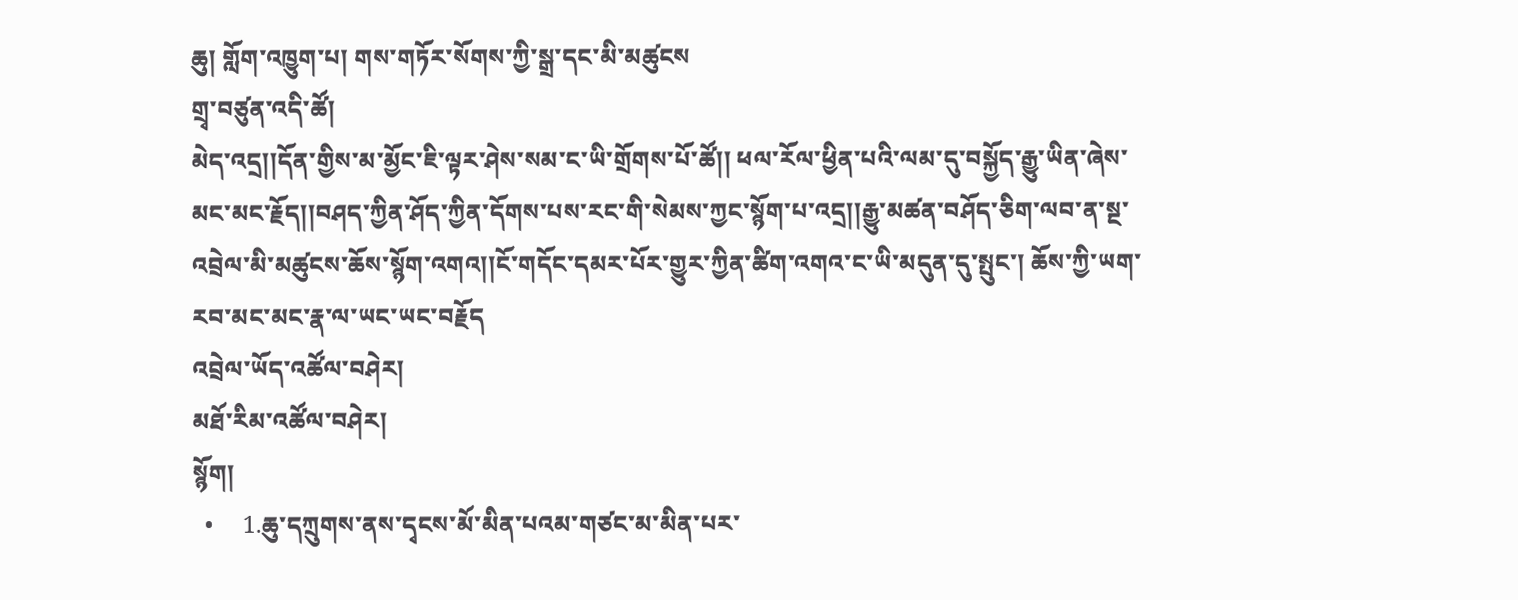ཆུ། གློག་འཁྱུག་པ། གས་གཏོར་སོགས་ཀྱི་སྒྲ་དང་མི་མཚུངས
གྲྭ་བཙུན་འདི་ཚོ།
མེད་འདྲ།།དོན་གྱིས་མ་མྱོང་ཇི་ལྟར་ཤེས་སམ་ང་ཡི་གྲོགས་པོ་ཚོ།། ཕལ་རོལ་ཕྱིན་པའི་ལམ་དུ་བསྐྱོད་རྒྱུ་ཡིན་ཞེས་མང་མང་རྗོད།།བཤད་ཀྱིན་ཤོད་ཀྱིན་དོགས་པས་རང་གི་སེམས་ཀྱང་སྙོག་པ་འདྲ།།རྒྱུ་མཚན་བཤོད་ཅིག་ལབ་ན་སྔ་འབྲེལ་མི་མཚུངས་ཆོས་སྙོག་འགའ།།ངོ་གདོང་དམར་པོར་གྱུར་ཀྱིན་ཚིག་འགའ་ང་ཡི་མདུན་དུ་སྤུང་། ཆོས་ཀྱི་ཡག་རབ་མང་མང་རྣ་ལ་ཡང་ཡང་བརྗོད
འབྲེལ་ཡོད་འཚོལ་བཤེར།
མཐོ་རིམ་འཚོལ་བཤེར།
སྙོག།
  •     1.ཆུ་དཀྲུགས་ནས་དྭངས་མོ་མིན་པའམ་གཙང་མ་མིན་པར་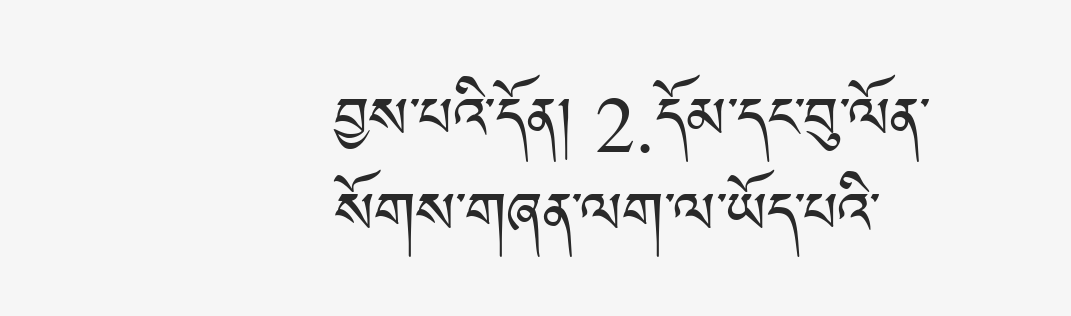བྱས་པའི་དོན། 2.དོམ་དང་བུ་ལོན་སོགས་གཞན་ལག་ལ་ཡོད་པའི་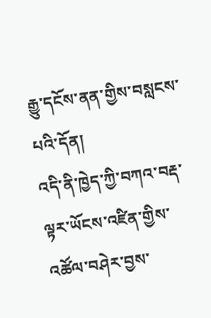རྒྱུ་དངོས་ནན་གྱིས་བསླངས་པའི་དོན།
འདི་ནི་ཁྱེད་ཀྱི་བཀའ་བརྡ་ལྟར་ཡོངས་འཛིན་གྱིས་འཚོལ་བཤེར་བྱས་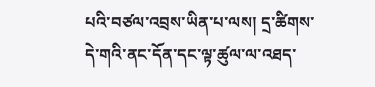པའི་བཙལ་འབྲས་ཡིན་པ་ལས། དྲ་ཚིགས་དེ་གའི་ནང་དོན་དང་ལྟ་ཚུལ་ལ་འཐད་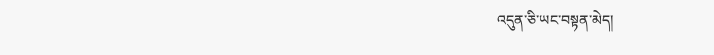འདུན་ཅི་ཡང་བསྟན་མེད།